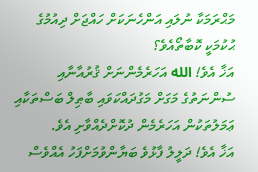މަޙްރަމަކާ ނުލައި އަންހެނަކަށް ހައްޖަށް ދިއުމުގެ ޙުކުމަކީ ކޮބާތޯއެވެ؟
އަޚާ އެވެ! الله އަހަރެމެންނަށް ޤުރުއާނާއި ސުންނަތުގެ މަގަށް މަގުދައްކަވައި ބާޠިލް ބަސްތަކާއި ޢަމަލުތަކުން އަހަރެމެން ދުކޮށްދެއްވާށި އެވެ.
އަޚާ އެވެ! ދަލީލު ފާޅުވެ ބަޔާންވުމަށްފަހު އެއްވެސް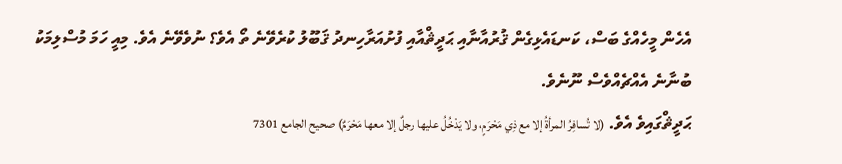އެހެން މީހެއްގެ ބަސް، ކަނޑައެޅިގެން ޤުރުއާނާއި ޙަދީޘްއާއި ފުށުއަރާހިނދު ޤަބޫލު ކުރެވޭނެ ތޯ އެވެ؟ ނުވެވޭނެ އެވެ. މިއީ ހަމަ މުސްލިމަކު ބުނާނެ އެއްޗެއްވެސް ނޫނެވެ.
ޙަދީޘްގައިވެ އެވެ. (لا تُسافِرُ المرأةُ إلا مع ذِي مَحْرَمٍ، ولا يَدْخُلُ عليها رجلٌ إلا معها مَحْرَمٌ) صحيح الجامع 7301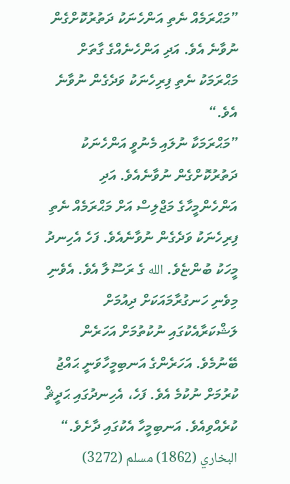”މަޙްރަމެއް ނެތި އަންހެނަކު ދަތުރުކޮށްގެން ނުވާނެ އެވެ. އަދި އަންހެނެއްގެ ގާތަށް މަޙްރަމަކު ނެތި ފިރިހެނަކު ވަދެގެން ނުވާނެ އެވެ.“
”މަޙްރަމަކާ ނުލައި މެނުވީ އަންހެނަކު ދަތުރުކޮށްގެން ނުވާނެއެވެ. އަދި އަންހެންމީހާގެ މަޖްލިސް އަށް މަޙްރަމެއް ނެތި ފިރިހެނަކު ވަދެގެން ނުވާނެއެވެ. ފަހެ އެހިނދު މީހަކު ބުންޏެވެ. الله ގެ ރަސޫލާ އެވެ. އެވެނި މިވެނި ހަނގުރާމައަކަށް ދިއުމަށް ލަޝްކަރާއެކުގައި ނުކުތުމަށް އަހަރެން ބޭނުމެވެ. އަހަރެންގެ އަނބިމީހާވަނީ ޙައްޖު ކުރުމަށް ނުކުމެ އެވެ. ފަހެ، އެހިނދުގައި ޙަދީޘް ކުރެއްވިއެވެ. އަނބިމީހާ އެކުގައި ދާށެވެ.“ البخاري (1862) مسلم (3272)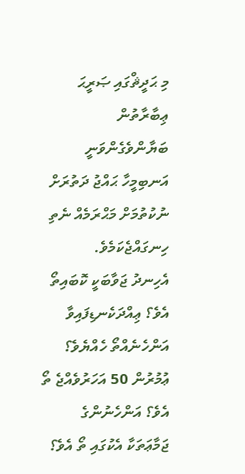މި ޙަދީޘްގައި ޞަރީޙަ ޢިބާރާތުން ބަޔާންވެގެންވަނީ އަނބިމީހާ ޙައްޖު ދަތުރަށް ނުކުތުމަށް މަޙްރަމެއް ނެތި ހިނގައްޖެކަމެވެ.
އެހިނދު ޖަވާބަކީ ކޮބައިތޯ އެވެ؟ ޢިއްދަކެނޑިފައިވާ އަންހެނެއްތޯ ހެއްޔެވެ؟ ޢުމުރުން 50 އަހަރުވެއްޖެ ތޯ އެވެ؟ އަންހެނުންގެ ޖަމާޢަތަކާ އެކުގައި ތޯ އެވެ؟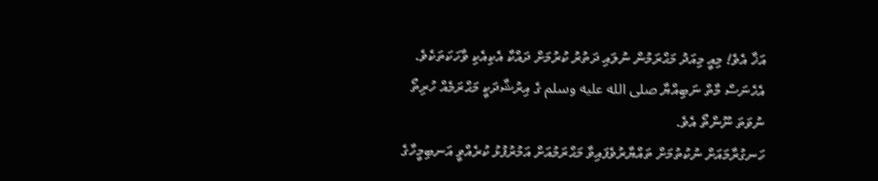އަޚާ އެވެ! މިއީ މިއަދު މަޙްރަމުން ނުލައި ދަތުރު ކުރުމަށް ދައްކާ އެކިއެކި ވާހަކަތަކެވެ. އެހެނަސް މާތް ނަބިއްޔާ صلى الله عليه وسلم ގެ އިރުޝާދަކީ މަޙްރަމެއް ހުރިތޯ ނުވަތަ ނޫންތޯ އެވެ.
ހަނގުރާމައަށް ނުކުތުމަށް ތައްޔާރުވެފައިވާ މަޙްރަމުއަށް އަމުރުފުޅު ކުރެއްވީ އަނބިމީހާގެ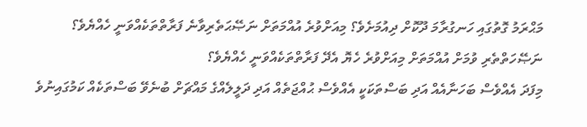މަޙްރަމު ގޮތުގައި ހަނގުރާމަ ދޫކޮށް ދިއުމަށެވެ؟ މިއަށްވުރެ އުއްމަތަށް ނަޞޭޙަތެރިވާނެ ފަރާތްތަކެއްވަނީ ހެއްޔެވެ؟ ނަޞޭހަތްތެރި ވުމަށް އުއްމަތަށް މިއަށްވުރެ ހެޔޮ އެދޭ ފަރާތްތަކެއްވަނީ ހެއްޔެވެ؟
މިފަދަ އެއްވެސް ބަހަނާއެއް އަދި ބަސްތަކަކީ އެއްވެސް ޙުއްޖަތެއް އަދި ދަލީލެއްގެ މައްޗަށް ބުނެވޭ ބަސްތަކެއް ކަމުގައިނުވެ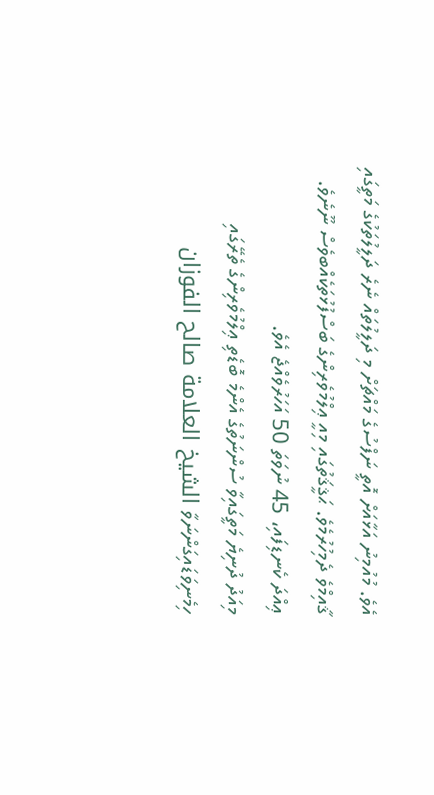އެވެ. މުއުމިނު އަޅާއަށް އޮތީ ނަފްސުގެ މައްޗަށް މި ދަލީލުތައް ނެރެ ދަލީލުތަކުގެ މަތީގައި ޤާއިމްވެ ދެމިހުރުމެވެ. ޙަޤީޤަތުގައި މިއީ ޢިލްމުވެރިންގެ ބަސްފުޅުތަކެއްބވެސް ނޫނެވެ. ޢިއްދަ ކެނޑިފައި، 45 ނުވަތަ 50 އަހަރުވެއްޖެ އެވެ.
މިއަދު ދުނިޔެ މަތީގައިވާ ސުންނަތުގެ އެންމެ ބޮޑެތި ޢިލްމުވެރިންގެ ތެރޭގައި ހިމެނިވަޑައިގަންނަވާ الشيخ العلامة صالح الفوزان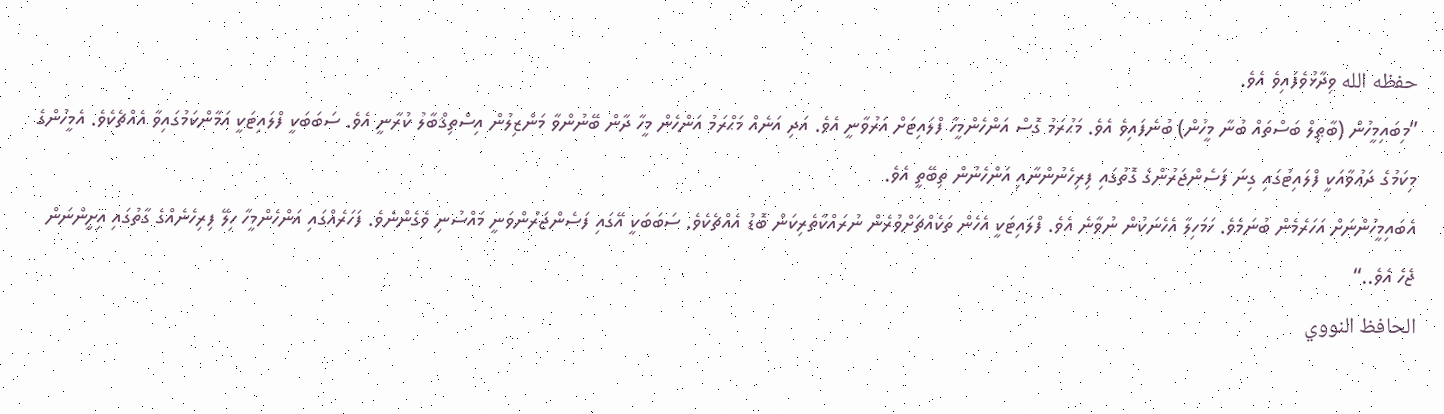حفظه الله ވިދާޅުވެފައިވެ އެވެ.
”މިބައިމީހުން (ބާޠިލް ބަސްތައް ބުނާ މީހުން) ބުނެފައިވެ އެވެ. މަޙުރަމު ގޮސް އަންހެންމީހާ ފްލައިޓަށް އަރުވާނީ އެވެ. އަދި އަނެއް މަޙްރަމު އަންހެން މީހާ ދާން ބޭނުންވާ މަންޒިލުން އިސްތިޤްބާލު ކުރާނީ އެވެ. ސަބަބަކީ ފްލައިޓަކީ އަމާންކަމުގައިވާ އެއްޗެކެވެ. އެމީހުންގެ މިކަމުގެ ދަޢުވާއަކީ ފްލައިޓުގައި ގިނަ ފަސެންޖަރުންގެ ގޮތުގައި ފިރިހެނުންނާއި އަންހެނުން ތިބޭތީ އެވެ.
އެބައިމީހުންނަށް އަހަރެމެން ބުނަމެވެ. ހަމަހިލާ އެހެނަކުން ނުވާނެ އެވެ. ފްލައިޓަކީ އެހެން ތަކެއްޗަށްވުރެން ނުރައްކާތެރިކަން ބޮޑު އެއްޗެކެވެ. ސަބަބަކީ އޭގައި ފަސެންޖަރުންވަނީ މައްސުނި ވެގެންނެވެ. ފަހަރެއްގައި އަންހެންމީހާ ހިލޭ ފިރިހެނެއްގެ ގާތުގައި އިށީންނަން ޖެހެ އެވެ..“
الحافظ النووي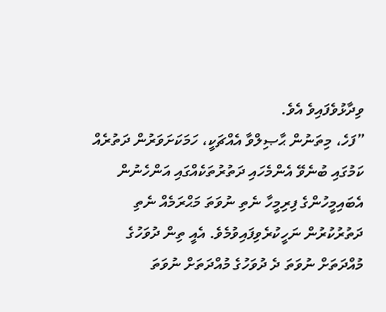ވިދާޅުވެފައިވެ އެވެ.
”ފަހެ، މިތަނުން ޙާޞިލްވާ އެއްޗަކީ، ހަމަކަށަވަރުން ދަތުރެއް ކަމުގައި ބުނެވޭ އެންމެހައި ދަތުރުތަކެއްގައި އަންހެނުން އެބައިމީހުންގެ ފިރިމީހާ ނެތި ނުވަތަ މަޙްރަމެއް ނެތި ދަތުރުކުރުން ނަހީކުރެވިފައިވުމެވެ. އެއީ ތިން ދުވަހުގެ މުއްދަތަށް ނުވަތަ ދެ ދުވަހުގެ މުއްދަތަށް ނުވަތަ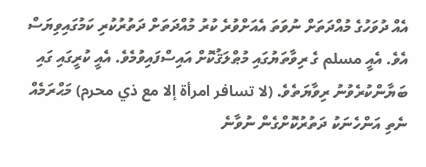އެއް ދުވަހުގެ މުއްދަތަށް ނުވަތަ އެއަށްވުރެ ކުރު މުއްދަތަށް ދަތުރުކުރި ކަމުގައިވިޔަސް އެވެ. އެއީ مسلم ގެ ރިވާތަޔުގައި މުޠްލަޤުކޮށް އައިސްފައިވުމެވެ. އެއީ ކުރީގައި ގައި ބަޔާންކުރެވުނު ރިވާޔަތެވެ. (لا تسافر امرأة إلا مع ذي محرم) މަޙްރަމެއް ނެތި އަންހެނަކު ދަތުރުކޮށްގެން ނުވާނެ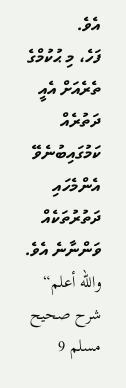އެވެ.
ފަހެ، މި ޙުކުމްގެ ތެރެއަށް އެއީ ދަތުރެއް ކަމުގައިބުނެވޭ އެންމެހައި ދަތުރުތަކެއް ވަންނާނެ އެވެ. والله أعلم“ شرح صحيح مسلم 9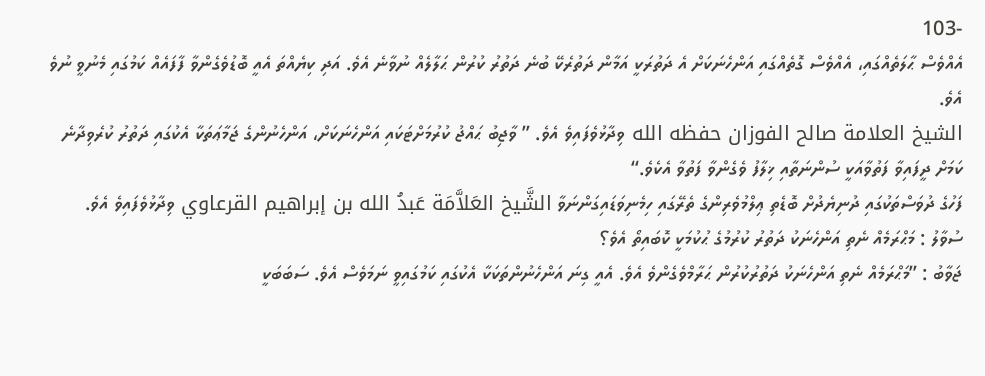-103
އެއްވެސް ޙާލަތެއްގައި، އެއްވެސް ގޮތެއްގައި އަންހެނަކަށް އެ ދަތުރަކީ އަމާން ދަތުރެކޭ ބުނެ ދަތުރު ކުރުން ޙަލާލެއް ނުވާނެ އެވެ. އަދި ކިޔެއްތަ އެއީ ބޮޑުވެގެންވާ ފާފައެއް ކަމުގައި މެނުވީ ނުވެ އެވެ.
الشيخ العلامة صالح الفوزان حفظه الله ވިދާޅުވެފައިވެ އެވެ. ” ވާޖިބު ޙައްޖު ކުރުމަށްޓަކައި އަންހެނަކަށް، އަންހެނުންގެ ޖަމާޢަތަކާ އެކުގައި ދަތުރު ކުރެވިދާނެ ކަމަށް ދީފައިވާ ފަތުވާއަކީ ސުންނަތާއި ޚިލާފު ވެގެންވާ ފަތުވާ އެކެވެ.“
ފަހުގެ ދުވަސްތަކުގައި ދުނިޔެދުށް ބޮޑެތި ޢިލްމުވެރިންގެ ތެރޭގައި ހިމެނިވަޑައިގަންނަވާ الشَّيخ العَلاَّمَة عَبدُ الله بن إبراهيم القرعاوي ވިދާޅުވެފައިވެ އެވެ.
ސުވާލު : މަޙްރަމެއް ނެތި އަންހެނަކު ދަތުރު ކުރުމުގެ ޙުކުމަކީ ކޮބައިތޯ އެވެ؟
ޖަވާބު : ”މަޙްރަމެއް ނެތި އަންހެނަކު ދަތުރުކުރުން ޙަރާމްވެގެންވެ އެވެ. އެއީ ގިނަ އަންހެނުންތަކަކާ އެކުގައި ކަމުގައިވީ ނަމަވެސް އެވެ. ސަބަބަކީ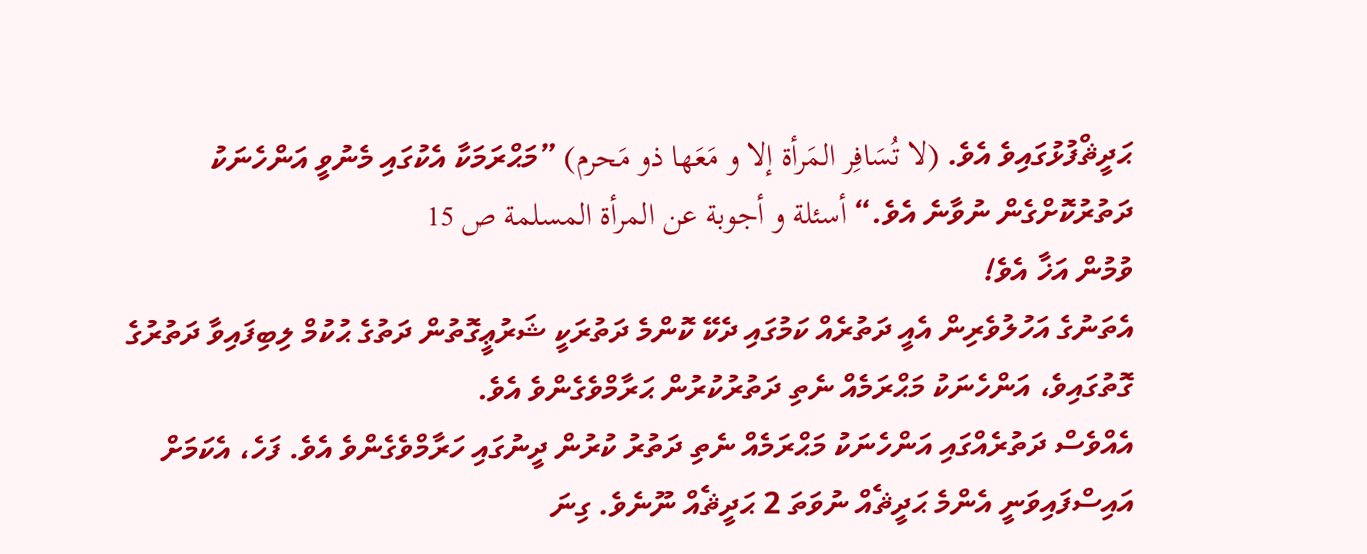ޙަދީޘްފުޅުގައިވެ އެވެ. (لا تُسَافِر المَرأة إلا و مَعَها ذو مَحرم) ”މަޙްރަމަކާ އެކުގައި މެނުވީ އަންހެނަކު ދަތުރުކޮށްގެން ނުވާނެ އެވެ.“ أسئلة و أجوبة عن المرأة المسلمة ص 15
ވުމުން އަޚާ އެވެ!
އެތަނުގެ އަހުލުވެރިން އެއީ ދަތުރެއް ކަމުގައި ދެކޭ ކޮންމެ ދަތުރަކީ ޝަރުޢީގޮތުން ދަތުގެ ޙުކުމް ލިބިފައިވާ ދަތުރުގެ ގޮތުގައިވެ، އަންހެނަކު މަޙްރަމެއް ނެތި ދަތުރުކުރުން ޙަރާމްވެގެންވެ އެވެ.
އެއްވެސް ދަތުރެއްގައި އަންހެނަކު މަޙްރަމެއް ނެތި ދަތުރު ކުރުން ދީނުގައި ހަރާމްވެގެންވެ އެވެ. ފަހެ، އެކަމަށް އައިސްފައިވަނީ އެންމެ ޙަދީޘެއް ނުވަތަ 2 ޙަދީޘެއް ނޫނެވެ. ގިނަ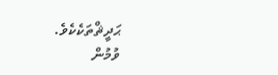ޙަދީޘްތަކެކެވެ.
ވުމުން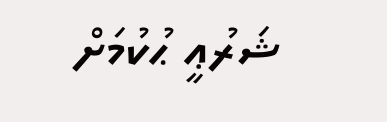ޝަރުޢީ ޙުކުމަށް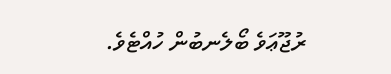ރުޖޫޢަވެ ބޯލެނބުން ހުއްޓެވެ.